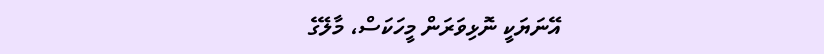އޭނަޔަކީ ނޮޅިވަރަން މީހަކަސް، މާލޭގެ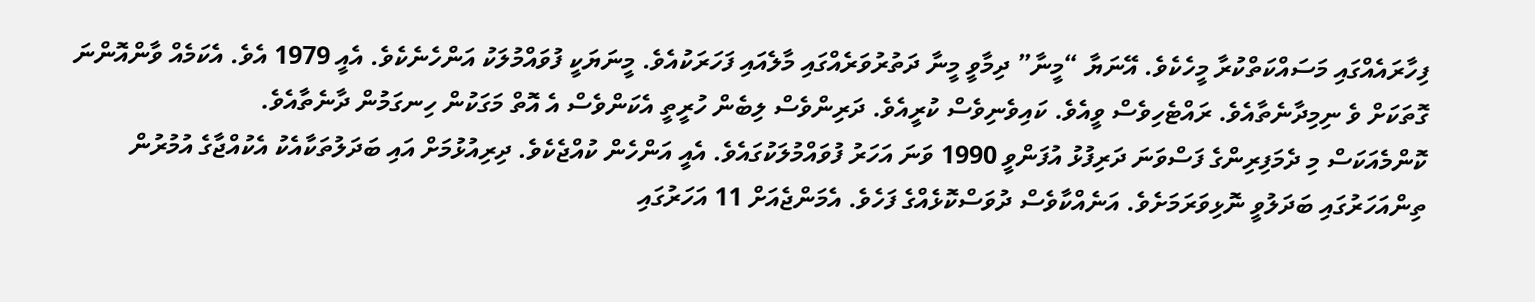ފިހާރައެއްގައި މަސައްކަތްކުރާ މީހެކެވެ. އޭނަޔާ “މީނާ” ދިމާވީ މީނާ ދަތުރުވަރެއްގައި މާލެއައި ފަހަރަކުއެވެ. މީނަޔަކީ ފުވައްމުލަކު އަންހެނެކެވެ. އެއީ 1979 އެވެ. އެކަމެއް ވާންއޮންނަ ގޮތަކަށް ވެ ނިމިދާނެތާއެވެ. ރައްޓެހިވެސް ވީއެވެ. ކައިވެނިވެސް ކުރީއެވެ. ދަރިންވެސް ލިބެން ހުރީތީ އެކަންވެސް އެ އޮތް މަގަކުން ހިނގަމުން ދާނެތާއެވެ.
ކޮންމެއަކަސް މި ދެމަފިރިންގެ ފަސްވަނަ ދަރިފުޅު އުފަންވީ 1990 ވަނަ އަހަރު ފުވައްމުލަކުގައެވެ. އެއީ އަންހެން ކުއްޖެކެވެ. ދިރިއުޅުމަށް އައި ބަދަލުތަކާއެކު އެކުއްޖާގެ އުމުރުން ތިންއަހަރުގައި ބަދަލުވީ ނޮޅިވަރަމަށެވެ. އަނެއްކާވެސް ދުވަސްކޮޅެއްގެ ފަހެވެ. އެމަންޖެއަށް 11 އަހަރުގައި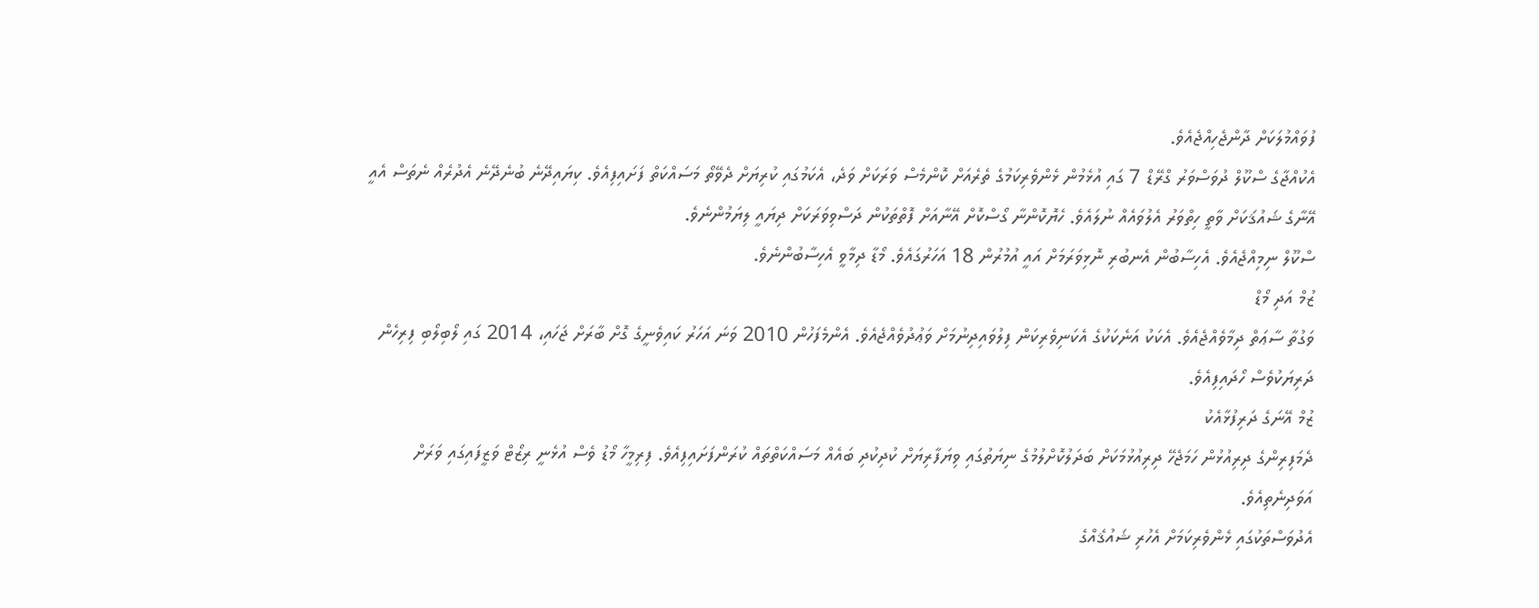ފުވައްމުލަކަށް ދާންޖެހިއްޖެއެވެ.
އެކުއްޖާގެ ސްކޫލް ދުވަސްވަރު ގްރޭޑް 7 ގައި އުޅެމުން ޅެންވެރިކަމުގެ ތެރެއަށް ކޮންމެސް ވަރަކަށް ވަދެ، އެކަމުގައި ކުރިޔަށް ދެވޭތޯ މަސައްކަތް ފަށައިފިއެވެ. ކިޔައިދޭނެ ބުނެދޭނެ އެދުރެއް ނެތަސް އެއީ އޭނާގެ ޝައުޤަކަށް ވާތީ ހިތްވަރު އެލުވައެއް ނުލައެވެ. ހެޔޮކޮންނާ ގޯސްކޮށް އޭނާއަށް ފޮތްތަކުން ދަސްވިވަރަކަށް ދިޔައީ ލިޔަމުންނެވެ.
ސްކޫލް ނިމިއްޖެއެވެ. އެހިސާބުން އެނބުރި ނޮޅިވަރަމަށް އައީ އުމުރުން 18 އަހަރުގައެވެ. މޯޑާ ދިމާވީ އެހިސާބުންނެވެ.
ޒުމް އަދި މޯޑް
ވަގުތާ ސާޢަތް ދިމާވެއްޖެއެވެ. އެކަކު އަނެކަކުގެ އެކަނިވެރިކަން ފިލުވައިދިނުމަށް ވަޢުދުވެއްޖެއެވެ. އެންމެފަހުން 2010 ވަނަ އަހަރު ކައިވެނީގެ ގޮށް ބާރަށް ޖަހައި، 2014 ގައި ލޯބިލޯބި ފިރިހެން ދަރިޔަކުވެސް ހޯދައިފިއެވެ.
ޒުމް އޭނަގެ ދަރިފުޅާއެކު
ދެމަފިރިންގެ ދިރިއުޅުން ހަމަޖެހޭ ދިރިއުޅުމަކަށް ބަދަލުކޮށްލުމުގެ ނިޔަތުގައި ވިޔަފާރިޔަށް ކުދިކުދި ބައެއް މަސައްކަތްތައް ކުރަންފަށައިފިއެވެ. ފިރިމީހާ މޯޑު ވެސް އުޅެނީ ރިޒޯޓް ވަޒީފައިގައި ވަރަށް އަވަދިނެތިއެވެ.
އެދުވަސްތަކުގައި ޅެންވެރިކަމަށް އެހުރި ޝައުޤެއްގެ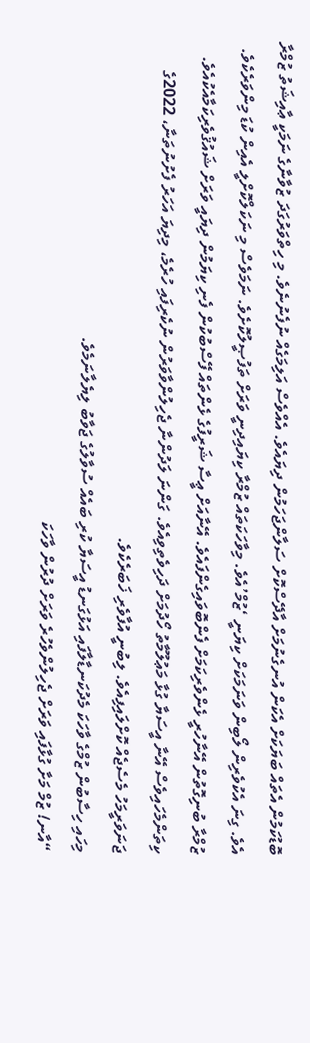ބޮޑުކަމުން އެތައް ބަޔަކަށް އެކަން އުނގެނުމަށް އާދޭސްކޮށް ސަލާންޖަހަމުން ދިޔައެވެ. އެއްވެސް އަލިމަގެއް ނުފެނުނެވެ. މި ހިތްވަރުގަދަ ޒުވާނާގެ ނަމަކީ ޢާއިޝަތު ޒުމްރާ އެވެ. ގިނަ އެކުވެރިން ލޯބިން ވަނަމަކަށް ކިޔަނީ ‘ޒުމް’އެވެ. މިވާހަކަތައް ޒުމްރާ ކިޔައިދިނީ ވަރަށް ތަފުޞީލުކޮށެވެ. ނަމަވެސް މި ނަކަލްކޮށްލީ އެއިން ކުޑަ މިންވަރެކެވެ.
ޒުމްރާ ބުނިގޮތުން އޭނާހުރީ ޅެންވެރިކަމަށް ފެންބޮވައިގެންފައެވެ. އޭނާއަށް ޢީސާ ޝަރީފުގެ ޅެންތައް ފޭސްބުކުން ފެނި ކިޔަމުން ދިޔައީ ވަރަށް ޝައުޤުވެރިކަމާއެކުއެވެ. ކިތަންމެހައިވެސް އޭނާ އީސަޔާ ގުޅާ މަޢުލޫމާތު ހޯދުމަށް ދަހިވެތިވިއެވެ. ގަންނަ ލަދުންނާ ޖެހިލުންވާވަރުން ނުކެރިފައި ހުރެމެ، މިދިޔަ އަހަރު ފެށުނުތަނާ، 2022ގެ ޖަނަވަރީމަހު މެސެޖެއް ކޮށްލައިފިއެވެ. ލިބުނީ އުފާވެރި ޚަބަރެކެވެ.
މިހައި ހިސާބުން ޒުމްގެ ވާހަކަ މެދުކަނޑާލާފައި އަޅުގަނޑު އީސަޔާ ކުރި ބައެއް ސުވާލުގެ ޖަވާބު ލިޔެލާނަމެވެ.
“އާނ! ޒުމް މަށާ ގުޅާފައި ވަރަށް ޖެހިލުންވެހުރެ ވަރަށް ދުރުން ވާހަކަ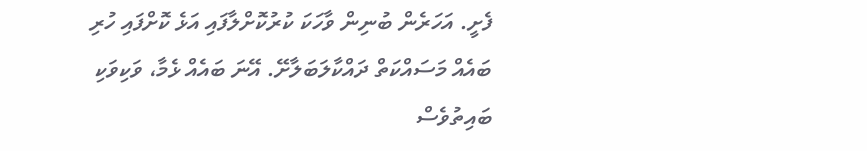ފެށީ. އަހަރެން ބުނިން ވާހަކަ ކުރުކޮށްލާފައި އަޅެ ކޮށްފައި ހުރި ބައެއް މަސައްކަތް ދައްކާލަބަލާށޭ. އޭނަ ބައެއް ޅެމާ، ވަކިވަކި ބައިތުވެސް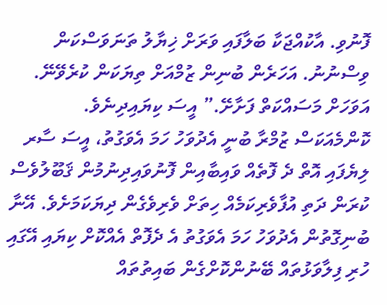ފޮނުވި. އާކުއްޖަކާ ބަލާފައި ވަރަށް ޚިޔާލު ތަނަވަސްކަން ވިސްނުނު. އަހަރެން ބުނިން ޒުމްއަށް ތިޔަކަން ކުރެވޭނޭ. އަވަހަށް މަސައްކަތް ފަށާށޭ.” އީސަ ކިޔައިދިނެވެ.
ކޮންމެއަކަސް ޒުމްރާ ބުނީ އެދުވަހު ހަމަ އެވަގުތު، އީސަ ސާރ ލިޔެފައި އޮތް ދެ ފޮތެއް ވައިބާއިން ފޮނުވައިދިނުމުން ޤަބޫލުވެސް ކުރަން ދަތި އުފާވެރިކަމެއް ހިތަށް ވެރިވެގެން ދިޔަކަމަށެވެ. އޭނާ ބުނިގޮތުން އެދުވަހު ހަމަ އެވަގުތު އެ ދެފޮތް އެއްކޮށް ކިޔައި އޭގައި ހުރި ފިލާވަޅުތައް ބޭނުންކޮށްގެން ބައިތުތައް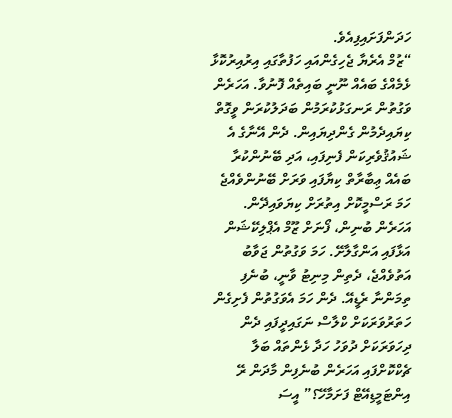ހަދަންފަށައިފިއެވެ.
“ޒުމް އެރެޔާ ޖެހިގެންއައި ހަފުތާގައި އިރުއިރުކޮޅާ ޅެމެއްގެ ބައެއް ނޫނީ ބައިތެއް ފޮނުވާ. އަހަރެން ވަގުތުން ރަނގަޅުކުރަމުން ބަދަލުކުރަން ވީގޮތް ކިޔައިދެމުން ގެންދިޔައިން. ދެން އޭނާގެ އެ ޝައުޤުވެރިކަން ފެނިފައި، އަދި ބޭނުންކުރާ ބައެއް ޢިބާރާތް ކިޔާފައި ވަރަށް ބޭނުންވެއްޖެ ހަމަ ރަސްމީކޮށް އިތުރަށް ކިޔަވައިދޭން. އަހަރެން ބުނިން، ފޯނަށް ޒޫމް އެޕްލިކޭޝަން އަޅާފައި އަންގާލާށޭ. ހަމަ ވަގުތުން ޖަވާބު އަތުވެއްޖެ، ދެތިން މިނިޓު ވާނީ، ބުނެފި ތިމަންނާ ރެޑީއޭ. ދެން ހަމަ އެވަގުތުން ފެށިގެން ހަތަރުވަރަކަށް ކްލާސް ނަގައިދީފައި ދެން ދިހަވަރަކަށް ދުވަހު ހަދާ ޅެންތައް ބަލާ ޗެކްކޮށްފައި އަހަރެން ބުނެފިން މާދަން ރޭ އިންޓަމީޑިއޭޓް ފަށަމާހޭ؟” އީސަ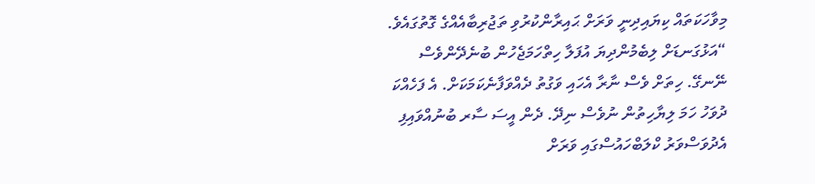މިވާހަކަތައް ކިޔައިދިނީ ވަރަށް ޙައިރާންކުރުވި ތަޖުރިބާއެއްގެ ގޮތުގައެވެ.
“އަޅުގަނޑަށް ލިބެމުންދިޔަ އުފަލާ ހިތްހަމަޖެހުން ބުނެދޭންވެސް ނޭނގޭ. ހިތަށް ވެސް ނާރާ އެހައި ވަގުތު ދެއްވަފާނެކަމަކަށް. އެ ފަހެއްކަ ދުވަހު ހަމަ ލިޔާހިތުން ނުވެސް ނިދޭ. ދެން އީސަ ސާރ ބުނުއްވައިފި އެދުވަސްވަރު ކްލަބްހައުސްގައި ވަރަށް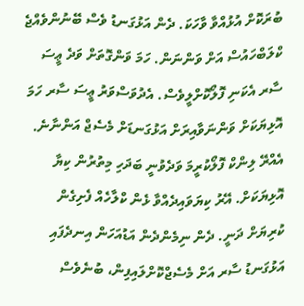ބުރަކޮށް އުޅުއްވާ ވާހަކަ. ދެން އަޅުގަނޑު ވެސް ބޭނުންވެއްޖެ ކްލަބްހައުސް އަށް ވަންނަން. ހަމަ ވަންގޮތަށް ވަދެ ޢީސަ ސާރ އެކަނި ފޮލޯކޮށްލީވެސް. އެދުވަސްވަރު ޢީސަ ސާރ ހަމަ އޮޅިޔަކަށް ވަންނަވާއިރަށް އަޅުގަނޑަށް މެސެޖް އަންނާނެ. އެއްރޭ ލިންކް ފޮލޯކުރީމަ ވަދެވުނީ ބަދަހި މިތުރުން ކިޔާ އޮޅިޔަކަށް. އޭރު ކިޔަވައިދެއްވާ ޅެން ކްލާހެއް ފެށިގެން ކުރިޔަށް ދަނީ. ދެން ނިމެންދެން އަޑުއަހަން އިނދެފައި އަޅުގަނޑު ސާރ އަށް މެސެޖްކޮށްލައިފިން، ބުނެވެސް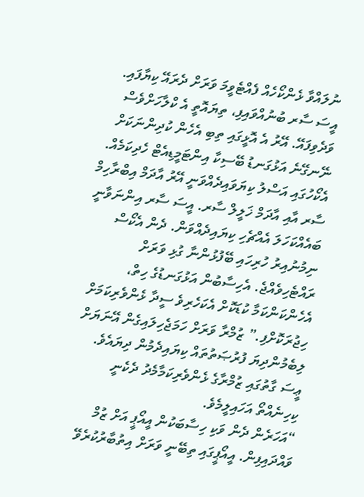ނުލައްވާ ޅެންކޯހެއް ފެއްޓެވީމަ ވަރަށް ދެރައޭ ކިޔާފައި. އީސަ ސާރ ބުނުއްވައިފި، ތިޔައޮތީ އެ ކްލާހަށްވެސް ވަދެވިފައޭ. އޭރު އެ އޮޅީގައި ތިބި އެހެން ކުދިންނަކަށް ނޭނގޭނެ އަޅުގަނޑު ބޭސިކާ އިންޓަމީޑިއެޓް ހެދިކަމެއް. އެކޯހުގައި އަސްލު ކިޔަވައިދެއްވަނީ އޭރު އާދަމް އިބްރާހިމް ސާރ އާއި އާދަމް ޚަލީލް ސާރ. އީސަ ސާރ އިންނަވާނީ ބައެއްކަހަލަ އެއްޗެހި ކިޔައިދެއްވަން. ދެން އެކޯސް ނިމުނުއިރު ހުރިހައި ބޭފުޅުންނާ ގުޅި ވަރަށް ރައްޓެހިވެއްޖެ. އެހިސާބުން އަޅުގަނޑުގެ ހިތް، އެހެންކަންކަމާ ކުޑަކޮށް އެކަހެރިވެ ސީދާ ޅެންވެރިކަމަށް ހިޖުރަކޮށްފި.” ޒުމްރާ ވަރަށް ހަމަޖެހިލައިގެން އޭނަޔަށް ލިބެމުންދިޔަ ފުރުޞަތުތައް ކިޔައިދެމުން ދިޔައެވެ.
ޢީސަ ގާތުގައި ޒުމްރާގެ ޅެންވެރިކަމާމެދު ދެކެނީ ކިހިނެއްތޯ އަހައިލީމެވެ.
“އަހަރެން ދެން ވަކި ހިސާބަކުން އީއޯޕީ އަށް ޒުމް ވައްދައިފިން. އީއޯޕީގައި ތިބޭނީ ވަރަށް އިތުބާރުކުރެވޭ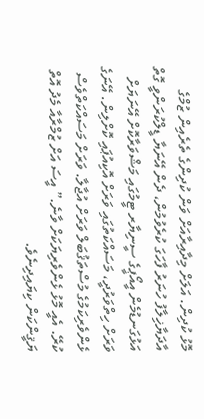މޮޅު ކުދިން. އަލަށް މިދާއިރާއަށް ވަން ކުދިންގެ ތެރެއިން ޒުމްގެ އާދަޔާޚިލާފު ހުނަރު ފާހަގަ ކުރެވުމުން، ދެން އޭނަޔާ ޑީލްކުރަންވީ ގޮތް އަޅުގަނޑުމެން އީއޯޕީގެ ސީނިޔާރ ޓީމުގައި މަޝްވަރާކޮށް އޭނަޔަށް ވަރަށް ހިތްވަރުދީ، މަސައްކަތުގައި ވަރަށް އޮކިއުޕައި ކޮށްލިން. އޭނަގެ ޅެންވެރިކަމުގެ މުސްތަޤުބަލް ވަރަށް އުޖާލާ. ވަރަށް މަސައްކަތްވެސް ކުރޭ. އެއީ މޮޅު ޅެންވެރިޔަކަށް ވާނެ.” އީސަ އަށް ޒުމްރާއާ މެދު އޮތް ޔަޤީންކަން ކިޔައިދިނެވެ.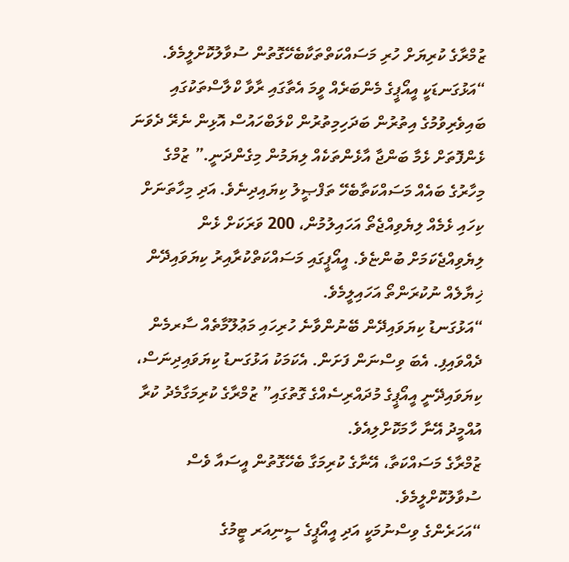ޒުމްރާގެ ކުރިޔަށް ހުރި މަސައްކަތްތަކާބެހޭގޮތުން ސުވާލުކޮށްލީމެވެ.
“އަޅުގަނޑަކީ އީއޯޕީގެ މެންބަރެއް ވީމަ އެތާގައި ރާވާ ކްލާސްތަކުގައި ބައިވެރިވުމުގެ އިތުރުން ބަދަހިމިތުރުން ކްލަބްހައުސް އޮޅިން ނެރޭ ދެވަނަ ޅެންފޮތަށް ޅެމާ ބަންޖާ އާޅެންތަކެއް ލިޔަމުން މިގެންދަނީ.” ޒުމްގެ މިހާރުގެ ބައެއް މަސައްކަތާބެހޭ ތަފްޞީލު ކިޔައިދިނެވެ. އަދި މިހާތަނަށް ކިހައި ޅެމެއް ލިޔެވިއްޖެތޯ އަހައިލުމުން، 200 ވަރަކަށް ޅެން ލިޔެވިއްޖެކަމަށް ބުންޏެވެ. އީއޯޕީގައި މަސައްކަތްކުރާއިރު ކިޔަވައިދޭން ޚިޔާލެއް ނުކުރަންތޯ އަހައިލީމެވެ.
“އަޅުގަނޑު ކިޔަވައިދޭން ބޭނުންވާނެ ހުރިހައި މަޢުލޫމާތެއް ސާރމެން ދެއްވައިފި. އެބަ ވިސްނަން ފަށަން. އެކަމަކު އަޅުގަނޑު ކިޔަވައިދިނަސް، ކިޔަވައިދޭނީ އީއޯޕީގެ މުދައްރިސެއްގެ ގޮތުގައި” ޒުމްރާގެ ކުރިމަގާމެދު ކުރާ އުއްމީދު އޭނާ ހާމަކޮށްލިއެވެ.
ޒުމްރާގެ މަސައްކަތާ، އޭނާގެ ކުރިމަގާ ބެހޭގޮތުން އީސައާ ވެސް ސުވާލުކޮށްލީމެވެ.
“އަހަރެންގެ ވިސްނުމަކީ އަދި އީއޯޕީގެ ސީނިއަރ ޓީމުގެ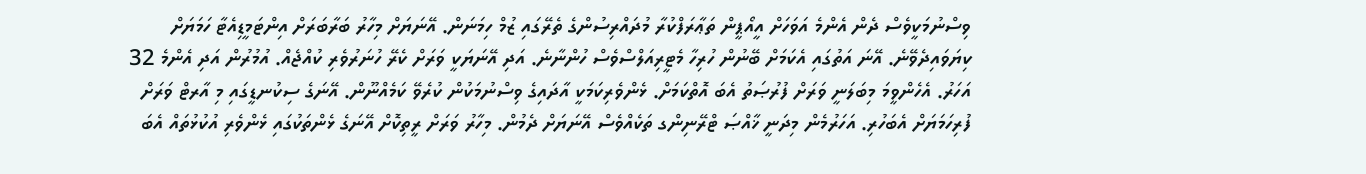ވިސްނުމަކީވެސް ދެން އެންމެ އަވަހަށް އީއޯޕީން ތަޢާރަފްކުރާ މުދައްރިސުންގެ ތެރޭގައި ޒުމް ހިމަނަން. އޭނަޔަށް މިހާރު ބަރާބަރަށް އިންޓަމީޑިއެޓާ ހަމަޔަށް ކިޔަވައިދެވޭނެ. އޭނަ އަތުގައި އެކަމަށް ބޭނުން ހުރިހާ މެޓީރިއަލްސްވެސް ހުންނާނެ. އަދި އޭނަޔަކީ ވަރަށް ކެރޭ ހުނަރުވެރި ކުއްޖެއް. އުމުރުން އަދި އެންމެ 32 އަހަރު. އެހެންވީމަ މިބަލަނީ ވަރަށް ފުރުޞަތު އެބަ އޮތްކަމަށް. ޅެންވެރިކަމަކީ އާދައިގެ ވިސްނުމަކުން ކުރެވޭ ކަމެއްނޫން. އޭނަގެ ސިކުނޑީގައި މި އާރޓް ވަރަށް ފުރިހަމަޔަށް އެބަހުރި. އަހަރުމެން މިދަނީ ޚާއްޞަ ޓްރޭނިންގ ތަކެއްވެސް އޭނަޔަށް ދެމުން. މިހާރު ވަރަށް ރީތިކޮށް އޭނަގެ ޅެންތަކުގައި ޅެންވެރި އުކުޅުތައް އެބަ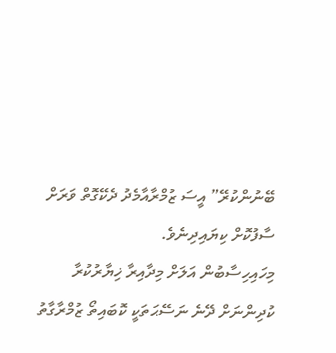ބޭނުންކުރޭ” އީސަ ޒުމްރާއާމެދު ދެކޭގޮތް ވަރަށް ސާފުކޮށް ކިޔައިދިނެވެ.
މިހައިހިސާބުން އަލަށް މިދާއިރާ ޚިޔާރުކުރާ ކުދިންނަށް ދޭނެ ނަސޭޙަތަކީ ކޮބައިތޯ ޒުމްރާގާތު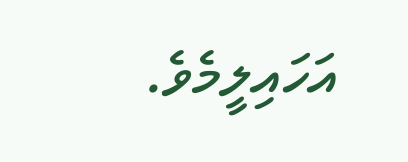އަހައިލީމެވެ.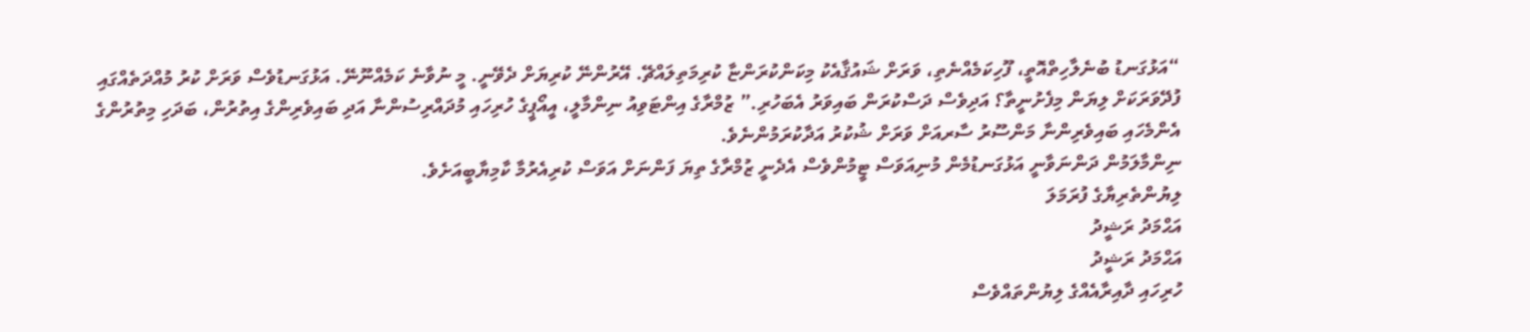“އަޅުގަނޑު ބުނެލާހިތްއޮތީ، ފޫހިކަމެއްނެތި، ވަރަށް ޝައުޤާއެކު މިކަންކުރަންޏާ ކުރިމަތިލައްޗޭ. އޭރުންނޭ ކުރިޔަށް ދެވޭނީ. މީ ނުވާނެ ކަމެއްނޫނޭ. އަޅުގަނޑުވެސް ވަރަށް ކުރު މުއްދަތެއްގައި ފުދޭވަރަކަށް ލިޔަން މިފެށުނީތާ؟ އަދިވެސް ދަސްކުރަން ބައިވަރު އެބަހުރި.” ޒުމްރާގެ އިންޓަވިއު ނިންމާލީ، އީއޯޕީގެ ހުރިހައި މުދައްރިސުންނާ އަދި ބައިވެރިންގެ އިތުރުން، ބަދަހި މިތުރުންގެ އެންމެހައި ބައިވެރިންނާ މަންސޫރު ސާރއަށް ވަރަށް ޝުކުރު އަދާކުރަމުންނެވެ.
ނިންމާލަމުން ދަންނަވާނީ އަޅުގަނޑުމެން މުނިއަވަސް ޓީމުންވެސް އެދެނީ ޒުމްރާގެ ތިޔަ ފަންނަށް އަވަސް ކުރިއެރުމާ ކާމިޔާބީއަށެވެ.
ލިޔުންތެރިޔާގެ ފުރަމަލަ
އަޙްމަދު ރަޝީދު
އަޙްމަދު ރަޝީދު
ހުރިހައި ދާއިރާއެއްގެ ލިޔުންތައްވެސް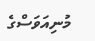މުނިއަވަސްގެ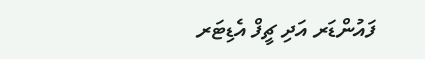ފައުންޑަރ އަދި ޗީފް އެޑިޓަރ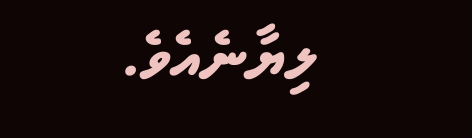ލިޔާނެއެވެ.